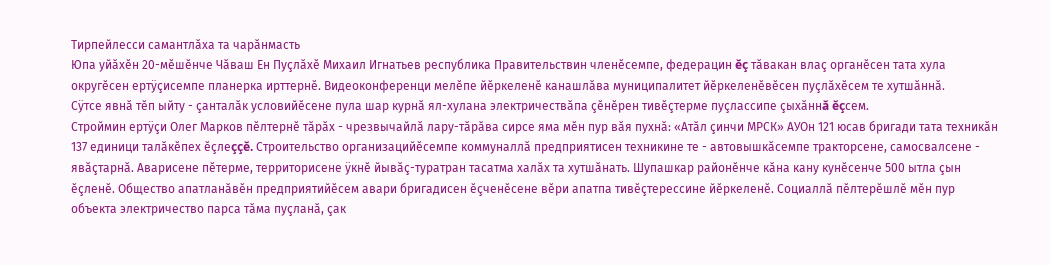Тирпейлесси самантлăха та чарăнмасть
Юпа уйăхĕн 20-мĕшĕнче Чăваш Ен Пуçлăхĕ Михаил Игнатьев республика Правительствин членĕсемпе, федерацин ĕç тăвакан влаç органĕсен тата хула округĕсен ертÿçисемпе планерка ирттернĕ. Видеоконференци мелĕпе йĕркеленĕ канашлăва муниципалитет йĕркеленĕвĕсен пуçлăхĕсем те хутшăннă.
Сÿтсе явнă тĕп ыйту - çанталăк условийĕсене пула шар курнă ял-хулана электричествăпа çĕнĕрен тивĕçтерме пуçлассипе çыхăннă ĕçсем.
Строймин ертÿçи Олег Марков пĕлтернĕ тăрăх - чрезвычайлă лару-тăрăва сирсе яма мĕн пур вăя пухнă: «Атăл çинчи МРСК» АУОн 121 юсав бригади тата техникăн 137 единици талăкĕпех ĕçлеççĕ. Строительство организацийĕсемпе коммуналлă предприятисен техникине те - автовышкăсемпе тракторсене, самосвалсене - явăçтарнă. Аварисене пĕтерме, территорисене ÿкнĕ йывăç-туратран тасатма халăх та хутшăнать. Шупашкар районĕнче кăна кану кунĕсенче 500 ытла çын ĕçленĕ. Общество апатланăвĕн предприятийĕсем авари бригадисен ĕçченĕсене вĕри апатпа тивĕçтерессине йĕркеленĕ. Социаллă пĕлтерĕшлĕ мĕн пур объекта электричество парса тăма пуçланă, çак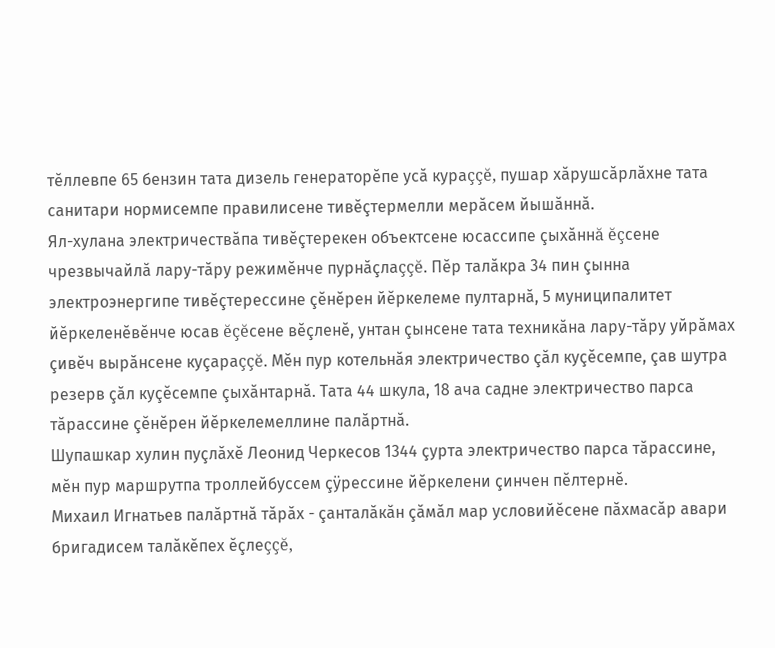тĕллевпе 65 бензин тата дизель генераторĕпе усă кураççĕ, пушар хăрушсăрлăхне тата санитари нормисемпе правилисене тивĕçтермелли мерăсем йышăннă.
Ял-хулана электричествăпа тивĕçтерекен объектсене юсассипе çыхăннă ĕçсене чрезвычайлă лару-тăру режимĕнче пурнăçлаççĕ. Пĕр талăкра 34 пин çынна электроэнергипе тивĕçтерессине çĕнĕрен йĕркелеме пултарнă, 5 муниципалитет йĕркеленĕвĕнче юсав ĕçĕсене вĕçленĕ, унтан çынсене тата техникăна лару-тăру уйрăмах çивĕч вырăнсене куçараççĕ. Мĕн пур котельнăя электричество çăл куçĕсемпе, çав шутра резерв çăл куçĕсемпе çыхăнтарнă. Тата 44 шкула, 18 ача садне электричество парса тăрассине çĕнĕрен йĕркелемеллине палăртнă.
Шупашкар хулин пуçлăхĕ Леонид Черкесов 1344 çурта электричество парса тăрассине, мĕн пур маршрутпа троллейбуссем çÿрессине йĕркелени çинчен пĕлтернĕ.
Михаил Игнатьев палăртнă тăрăх - çанталăкăн çăмăл мар условийĕсене пăхмасăр авари бригадисем талăкĕпех ĕçлеççĕ,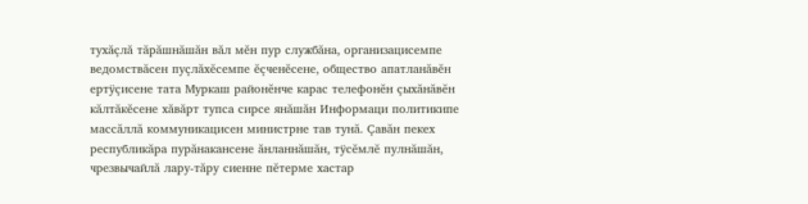тухăçлă тăрăшнăшăн вăл мĕн пур службăна, организацисемпе ведомствăсен пуçлăхĕсемпе ĕçченĕсене, общество апатланăвĕн ертÿçисене тата Муркаш районĕнче карас телефонĕн çыхăнăвĕн кăлтăкĕсене хăвăрт тупса сирсе янăшăн Информаци политикипе массăллă коммуникацисен министрне тав тунă. Çавăн пекех республикăра пурăнакансене ăнланнăшăн, тÿсĕмлĕ пулнăшăн, чрезвычайлă лару-тăру сиенне пĕтерме хастар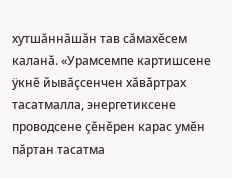хутшăннăшăн тав сăмахĕсем каланă. «Урамсемпе картишсене ÿкнĕ йывăçсенчен хăвăртрах тасатмалла, энергетиксене проводсене çĕнĕрен карас умĕн пăртан тасатма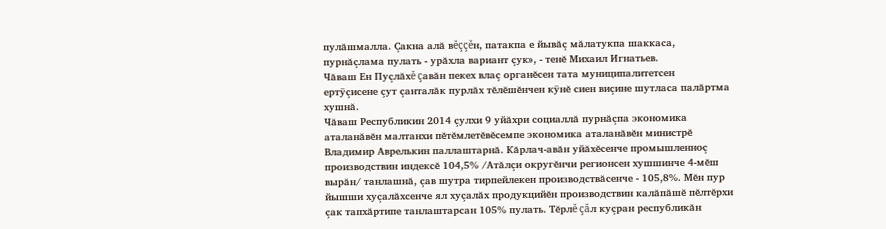пулăшмалла. Çакна алă вĕççĕн, патакпа е йывăç мăлатукпа шаккаса, пурнăçлама пулать - урăхла вариант çук», - тенĕ Михаил Игнатьев.
Чăваш Ен Пуçлăхĕ çавăн пекех влаç органĕсен тата муниципалитетсен ертÿçисене çут çанталăк пурлăх тĕлĕшĕнчен кÿнĕ сиен виçине шутласа палăртма хушнă.
Чăваш Республикин 2014 çулхи 9 уйăхри социаллă пурнăçпа экономика аталанăвĕн малтанхи пĕтĕмлетĕвĕсемпе экономика аталанăвĕн министрĕ Владимир Аврелькин паллаштарнă. Кăрлач-авăн уйăхĕсенче промышленноç производствин индексĕ 104,5% /Атăлçи округĕнчи регионсен хушшинче 4-мĕш вырăн/ танлашнă, çав шутра тирпейлекен производствăсенче - 105,8%. Мĕн пур йышши хуçалăхсенче ял хуçалăх продукцийĕн производствин калăпăшĕ пĕлтĕрхи çак тапхăртипе танлаштарсан 105% пулать. Тĕрлĕ çăл куçран республикăн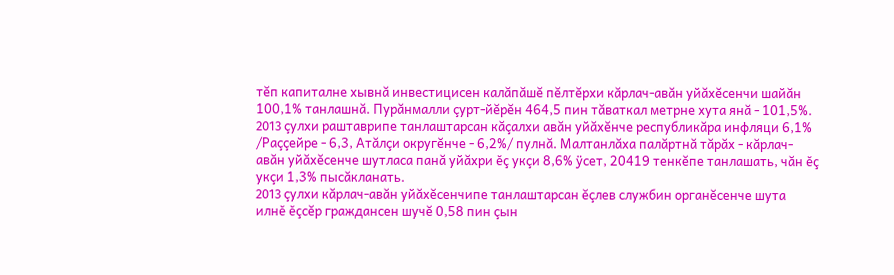тĕп капиталне хывнă инвестицисен калăпăшĕ пĕлтĕрхи кăрлач-авăн уйăхĕсенчи шайăн 100,1% танлашнă. Пурăнмалли çурт-йĕрĕн 464,5 пин тăваткал метрне хута янă - 101,5%.
2013 çулхи раштаврипе танлаштарсан кăçалхи авăн уйăхĕнче республикăра инфляци 6,1% /Раççейре - 6,3, Атăлçи округĕнче - 6,2%/ пулнă. Малтанлăха палăртнă тăрăх - кăрлач-авăн уйăхĕсенче шутласа панă уйăхри ĕç укçи 8,6% ÿсет, 20419 тенкĕпе танлашать, чăн ĕç укçи 1,3% пысăкланать.
2013 çулхи кăрлач-авăн уйăхĕсенчипе танлаштарсан ĕçлев службин органĕсенче шута илнĕ ĕçсĕр граждансен шучĕ 0,58 пин çын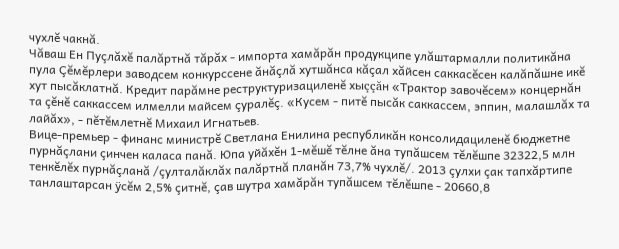чухлĕ чакнă.
Чăваш Ен Пуçлăхĕ палăртнă тăрăх - импорта хамăрăн продукципе улăштармалли политикăна пула Çĕмĕрлери заводсем конкурссене ăнăçлă хутшăнса кăçал хăйсен саккасĕсен калăпăшне икĕ хут пысăклатнă. Кредит парăмне реструктуризациленĕ хыççăн «Трактор завочĕсем» концернăн та çĕнĕ саккассем илмелли майсем çуралĕç. «Кусем - питĕ пысăк саккассем, эппин, малашлăх та лайăх», - пĕтĕмлетнĕ Михаил Игнатьев.
Вице-премьер - финанс министрĕ Светлана Енилина республикăн консолидациленĕ бюджетне пурнăçлани çинчен каласа панă. Юпа уйăхĕн 1-мĕшĕ тĕлне ăна тупăшсем тĕлĕшпе 32322,5 млн тенкĕлĕх пурнăçланă /çулталăклăх палăртнă планăн 73,7% чухлĕ/. 2013 çулхи çак тапхăртипе танлаштарсан ÿсĕм 2,5% çитнĕ, çав шутра хамăрăн тупăшсем тĕлĕшпе - 20660,8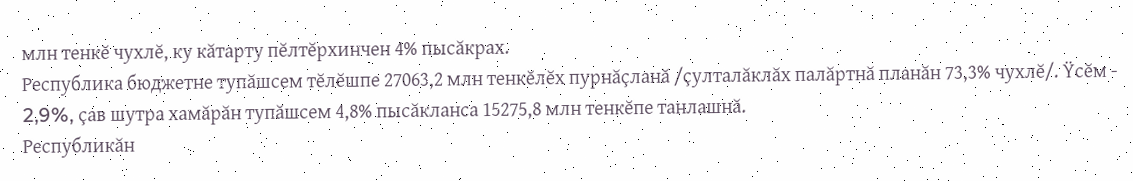млн тенкĕ чухлĕ, ку кăтарту пĕлтĕрхинчен 4% пысăкрах.
Республика бюджетне тупăшсем тĕлĕшпе 27063,2 млн тенкĕлĕх пурнăçланă /çулталăклăх палăртнă планăн 73,3% чухлĕ/. Ÿсĕм - 2,9%, çав шутра хамăрăн тупăшсем 4,8% пысăкланса 15275,8 млн тенкĕпе танлашнă.
Республикăн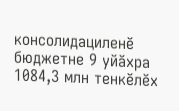консолидациленĕ бюджетне 9 уйăхра 1084,3 млн тенкĕлĕх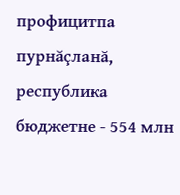профицитпа пурнăçланă, республика бюджетне - 554 млн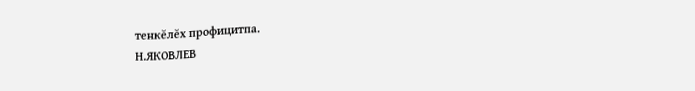тенкĕлĕх профицитпа.
Н.ЯКОВЛЕВ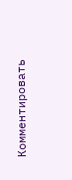Комментировать